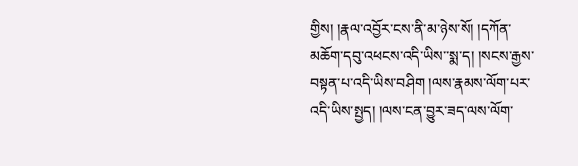གྱིས། །རྣལ་འབྱོར་ངས་ནི་མ་ཉེས་སོ། །དཀོན་མཆོག་དབུ་འཕངས་འདི་ཡིས་་སྨ་ད། །སངས་རྒྱས་བསྟན་པ་འདི་ཡིས་བཤིག །ལས་རྣམས་ལོག་པར་འདི་ཡིས་སྤྱད། །ལས་ངན་བྱུར་ཟད་ལས་ལོག་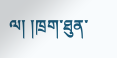ལ། །ཁྲག་ཐུན་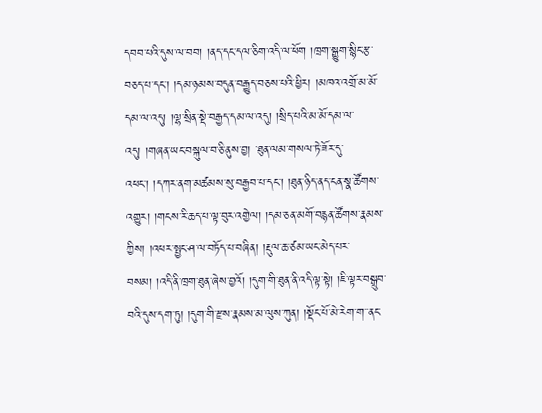དབབ་པའི་དུས་ལ་བབ། །ནད་དང་དལ་ཅིག་འདི་ལ་ཕོག །ཁྲག་སྒྱུག་སྙིང་རྩ་བཅད་པ་དང་། །དམ་ཉམས་བདུན་བརྒྱུད་བཅས་པའི་ཕྱིར། །མཁའ་འགྲོ་མ་མོ་དམ་ལ་འདུ། །ལྷ་སྲིན་སྡེ་བརྒྱད་དམ་ལ་འདུ། །སྲིད་པའི་མ་མོ་དམ་ལ་འདུ། །གཞན་ཡང་བསྐུལ་བ་ཅི་ནུས་བྱ། ་ཐུན་ལམ་གསལ་ཏེ་ཟོར་དུ་འཕང་། །དཀར་ནག་མཚམས་སུ་བརྒྱབ་པ་དང་། །ཐུན་ཉིད་ནད་ངན་སྣ་ཚོགས་འགྱུར། །གངས་རི་ཆད་པ་ལྟ་བུར་འགྱེལ། །དམ་ཅན་མགོ་བརྙན་ཚོགས་རྣམས་ཀྱིས། །འཕར་སྤྱང་ཤ་ལ་བཏོད་པ་བཞིན། །རྡུལ་ཆ་ཙམ་ཡང་མེད་པར་བསམ། །འདི་ནི་ཁྲག་ཐུན་ཞེས་བྱའོ། །དུག་གི་ཐུན་ནི་འདི་ལྟ་སྟེ། །ཇི་ལྟར་བསྒྲུབ་བའི་དུས་དག་ཏུ། །དུག་གི་རྫས་རྣམས་མ་ལུས་ཀུན། །སྡོང་པོ་མེ་རེག་ག་་ནང་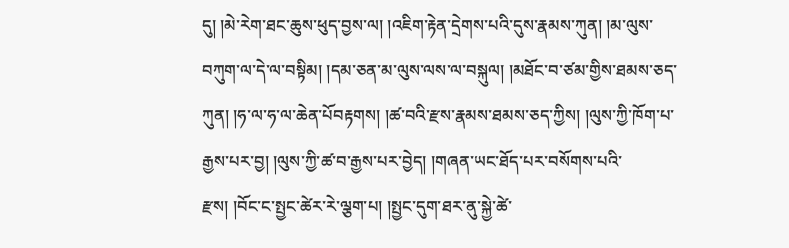དུ། །མེ་རེག་ཐང་ཆུས་ཕུད་བྱས་ལ། །འཇིག་རྟེན་དྲེགས་པའི་དུས་རྣམས་ཀུན། །མ་ལུས་བཀུག་ལ་དེ་ལ་བསྟིམ། །དམ་ཅན་མ་ལུས་ལས་ལ་བསྐུལ། །མཐོང་བ་ཙམ་གྱིས་ཐམས་ཅད་ཀུན། །ཧ་ལ་ཧ་ལ་ཆེན་པོབརྟགས། །ཚ་བའི་རྫས་རྣམས་ཐམས་ཅད་ཀྱིས། །ལུས་ཀྱི་ཁོག་པ་རྒྱས་པར་བྱ། །ལུས་ཀྱི་ཚ་བ་རྒྱས་པར་བྱེད། །གཞན་ཡང་ཐོད་པར་བསོགས་པའི་རྫས། །བོང་ང་སྤྱང་ཚེར་རེ་ལྕག་པ། །སྤྱང་དུག་ཐར་ནུ་སྐྱེ་ཚེ་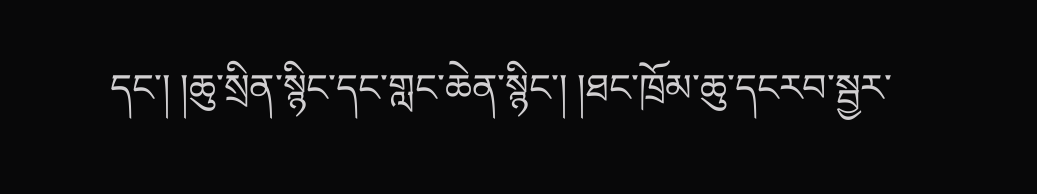དང་། །ཆུ་སྲིན་སྙིང་དང་གླང་ཆེན་སྙིང་། །ཐང་ཁྲོམ་ཆུ་དངརབ་སྦྱར་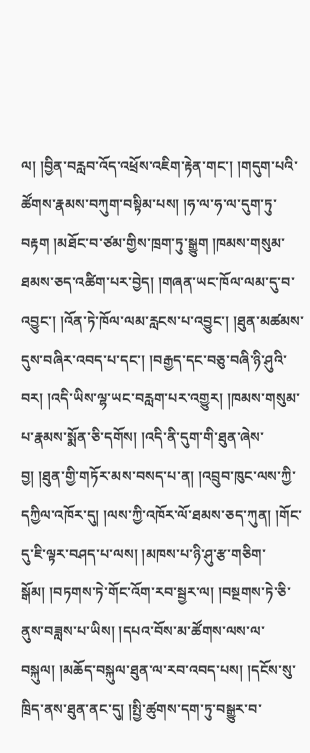ལ། །བྱིན་བརླབ་འོད་འཕྲོས་འཇིག་རྟེན་གང་། །གདུག་པའི་ཚོགས་རྣམས་བཀུག་བསྟིམ་པས། །ཧ་ལ་ཧ་ལ་དུག་ཏུ་བརྟག །མཐོང་བ་ཙམ་གྱིས་ཁྲག་ཏུ་སྒྱུག །ཁམས་གསུམ་ཐམས་ཅད་འཚིག་པར་བྱེད། །གཞན་ཡང་ཁོལ་ལམ་དུ་བ་འབྱུང་། །འོན་ཏེ་ཁོལ་ལམ་རླངས་པ་འབྱུང་། །ཐུན་མཚམས་དུས་བཞིར་འབད་པ་དང་། །བརྒྱད་དང་བཅུ་བཞི་ཉི་ཤུའི་བར། །འདི་ཡིས་ལྷ་ཡང་བརླག་པར་འགྱུར། །ཁམས་གསུམ་པ་རྣམས་སྨོན་ཅི་དགོས། །འདི་ནི་དུག་གི་ཐུན་ཞེས་བྱ། །ཐུན་གྱི་གཏོར་མས་བསད་པ་ན། །འབྲུབ་ཁུང་ལས་ཀྱི་དཀྱིལ་འཁོར་དུ། །ལས་ཀྱི་འཁོར་ལོ་ཐམས་ཅད་ཀུན། །གོང་དུ་ཇི་ལྟར་བཤད་པ་ལས། །མཁས་པ་ཉི་ཤུ་རྩ་གཅིག་སྒོམ། །བཏགས་ཏེ་གོང་འོག་རབ་སྦྱར་ལ། །བསྔགས་ཏེ་ཅི་ནུས་བཟླས་པ་ཡིས། །དཔའ་བོས་མ་ཚོགས་ལས་ལ་བསྐུལ། །མཆོད་བསྐུལ་ཐུན་ལ་རབ་འབད་པས། །དངོས་སུ་ཁྲིད་ནས་ཐུན་ནང་དུ། །སྤྱི་ཚུགས་དག་ཏུ་བསྒྱུར་བ་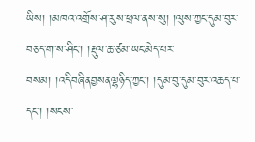ཡིས། །མཁའ་འགྲོས་ཤ་རུས་ཕྲལ་ནས་སུ། །ལུས་ཀྱང་དུམ་བུར་བཅད་ག་ས་ཤིང་། །རྡུལ་ཆ་ཙམ་ཡང་མེད་པར་བསམ། །འདིབཞིནབྱསནལྷཉིད་ཀྱང་། །དུམ་བུ་དུམ་བུར་འཆད་པ་དང་། །སངས་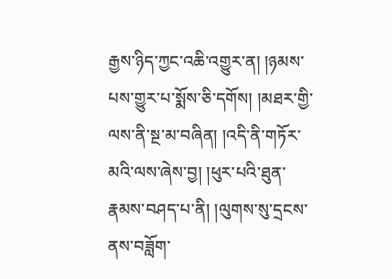རྒྱས་ཉིད་ཀྱང་འཆི་འགྱུར་ན། །ཉམས་པས་གྱུར་པ་སྨོས་ཅི་དགོས། །མཐར་གྱི་ལས་ནི་སྔ་མ་བཞིན། །འདི་ནི་གཏོར་མའི་ལས་ཞེས་བྱ། །ཕུར་པའི་ཐུན་རྣམས་བཤད་པ་ནི། །ལུགས་སུ་དྲངས་ནས་བཟློག་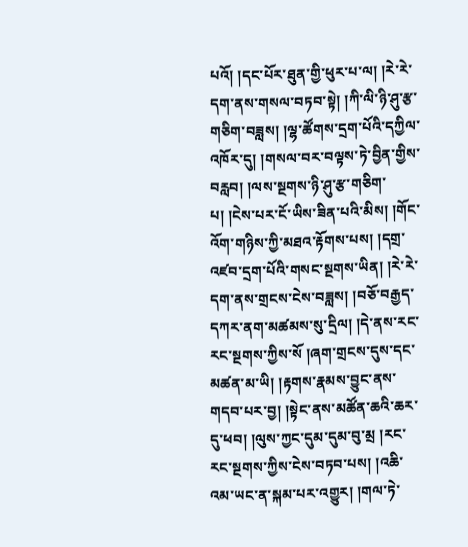པའོ། །དང་པོར་ཐུན་གྱི་ཕུར་པ་ལ། །རེ་རེ་དག་ནས་གསལ་བཏབ་སྟེ། །ཀི་ལི་ཉི་ཤུ་རྩ་གཅིག་བཟླས། །ལྷ་ཚོགས་དྲག་པོའི་དཀྱིལ་འཁོར་དུ། །གསལ་བར་བལྟས་ཏེ་བྱིན་གྱིས་བརླབ། །ལས་སྔགས་ཉི་ཤུ་རྩ་གཅིག་པ། །ངེས་པར་ངོ་ཡིས་ཟིན་པའི་མིས། །གོང་འོག་གཉིས་ཀྱི་མཐའ་རྟོགས་པས། །དགྲ་འཛབ་དྲག་པོའི་གསང་སྔགས་ཡིན། །རེ་རེ་དག་ནས་གྲངས་ངེས་བཟླས། །བཅོ་བརྒྱད་དཀར་ནག་མཚམས་སུ་དྲིལ། །དེ་ནས་རང་རང་སྔགས་ཀྱིས་སོ །ཞག་གྲངས་དུས་དང་མཚན་མ་ཡི། །རྟགས་རྣམས་བྱུང་ནས་གདབ་པར་བྱ། །སྟེང་ནས་མཚོན་ཆའི་ཆར་དུ་ཕབ། །ལུས་ཀྱང་དུམ་དུམ་བུ་མྲ །རང་རང་སྔགས་ཀྱིས་ངེས་བཏབ་པས། །འཆི་འམ་ཡང་ན་སྐམ་པར་འགྱུར། །གལ་ཏེ་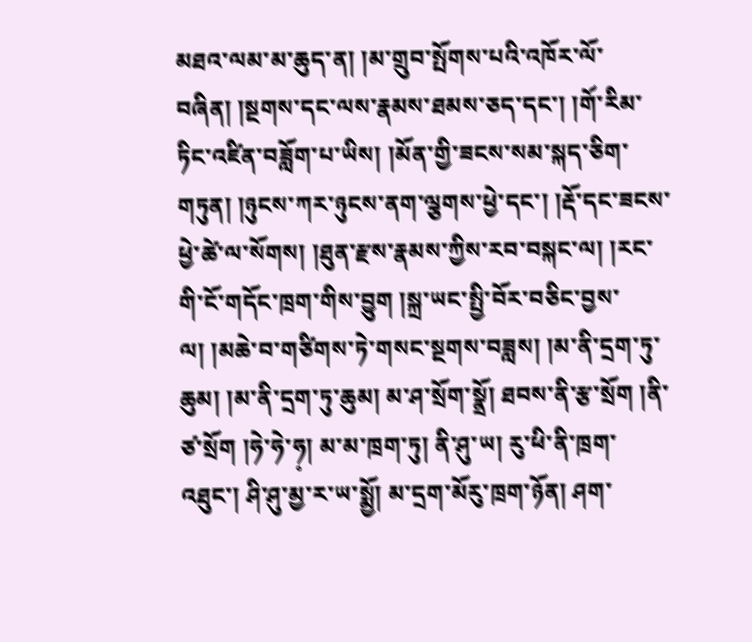མཐའ་ལམ་མ་ཆུད་ན། །མ་གྲུབ་སྤོགས་པའི་འཁོར་ལོ་བཞིན། །སྔགས་དང་ལས་རྣམས་ཐམས་ཅད་དང་། །གོ་རིམ་ཏིང་འཛིན་བཟློག་པ་ཡིས། །མོན་གྱི་ཟངས་སམ་སྐད་ཅིག་གཏུན། །ཉུངས་ཀར་ཉུངས་ནག་ལྕགས་ཕྱེ་དང་། །རྡོ་དང་ཟངས་ཕྱེ་ཚེ་ལ་སོགས། །ཐུན་རྫས་རྣམས་ཀྱིས་རབ་བསྐང་ལ། །རང་གི་ངོ་གདོང་ཁྲག་གིས་བྱུག །སྐྲ་ཡང་སྤྱི་བོར་བཅིང་བྱས་ལ། །མཆེ་བ་གཙིགས་ཏེ་གསང་སྔགས་བཟླས། །མ་ནི་དྲག་ཏུ་ཆུམ། །མ་ནི་དྲག་ཏུ་ཆུམ། མ་ཤ་སྲོག་སྣྲོ། ཐབས་ནི་རྩ་སྲོག །ནི་ཙ་སྲོག །ཧེ་ཧེ་ཧ༷། མ་མ་ཁྲག་ཏུ། ནི་ཤུ་ཡ། རུ་ཕི་ནི་ཁྲག་འཐུང་། ཤི་ཤུ་མྱ་ར་ཡ་སྨྱོ། མ་དྲག་མོརུ་ཁྲག་ཉོན། ཤག་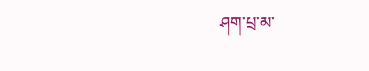ཤག་པྲ་མ་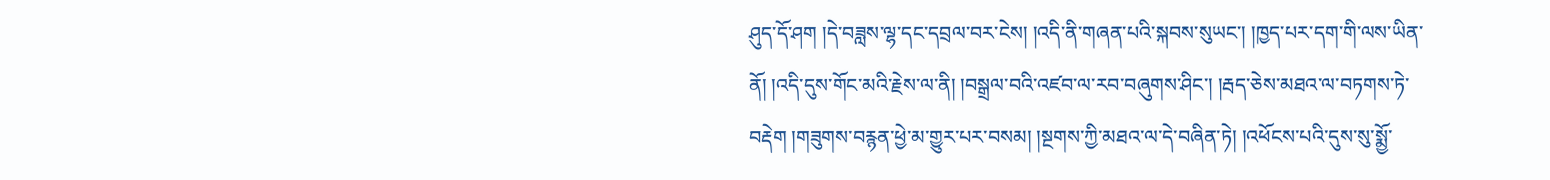ཤུད་དོ་ཤག །དེ་བཟླས་ལྷ་དང་དབྲལ་བར་ངེས། །འདི་ནི་གཞན་པའི་སྐབས་སུཡང་། །ཁྱད་པར་དག་གི་ལས་ཡིན་ནོ། །འདི་དུས་གོང་མའི་རྗེས་ལ་ནི། །བསྒྲལ་བའི་འཛབ་ལ་རབ་བཞུགས་ཤིང་། །རྦད་ཅེས་མཐའ་ལ་བཏགས་ཏེ་བརྡེག །གཟུགས་བརྙན་ཕྱེ་མ་གྱུར་པར་བསམ། །སྔགས་ཀྱི་མཐའ་ལ་དེ་བཞིན་ཏེ། །འཕོངས་པའི་དུས་སུ་སྨྱོ་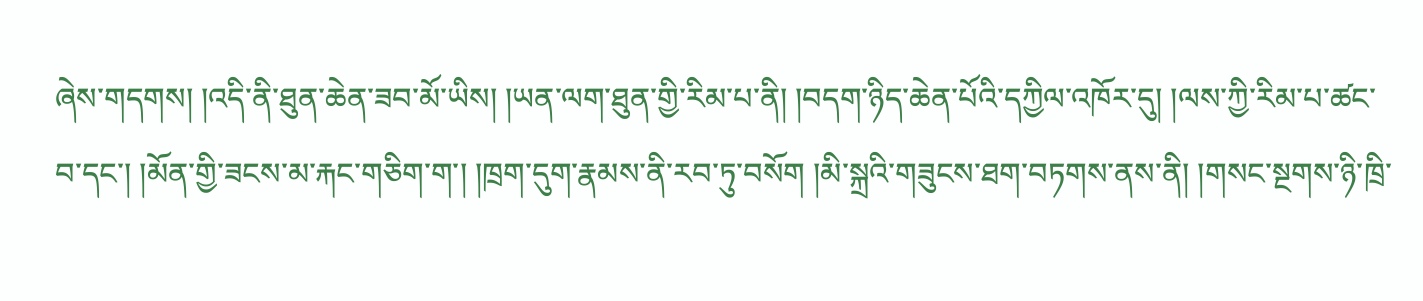ཞེས་གདགས། །འདི་ནི་ཐུན་ཆེན་ཟབ་མོ་ཡིས། །ཡན་ལག་ཐུན་གྱི་རིམ་པ་ནི། །བདག་ཉིད་ཆེན་པོའི་དཀྱིལ་འཁོར་དུ། །ལས་ཀྱི་རིམ་པ་ཚང་བ་དང་། །མོན་གྱི་ཟངས་མ་རྐང་གཅིག་ག་། །ཁྲག་དུག་རྣམས་ནི་རབ་ཏུ་བསོག །མི་སྐྲའི་གཟུངས་ཐག་བཏགས་ནས་ནི། །གསང་སྔགས་ཉི་ཁྲི་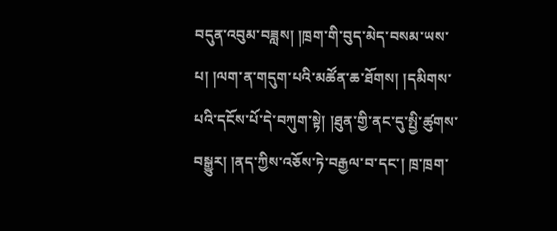བདུན་འབུམ་བཟླས། །ཁྲག་གི་བུད་མེད་བསམ་ཡས་པ། །ལག་ན་གདུག་པའི་མཚོན་ཆ་ཐོགས། །དམིགས་པའི་དངོས་པོ་དེ་བཀུག་སྟེ། །ཐུན་གྱི་ནང་དུ་སྤྱི་ཚུགས་བསྒྱུར། །ནད་ཀྱིས་འཅོས་ཏེ་བརྒྱལ་བ་དང་། ཁྲ་ཁྲག་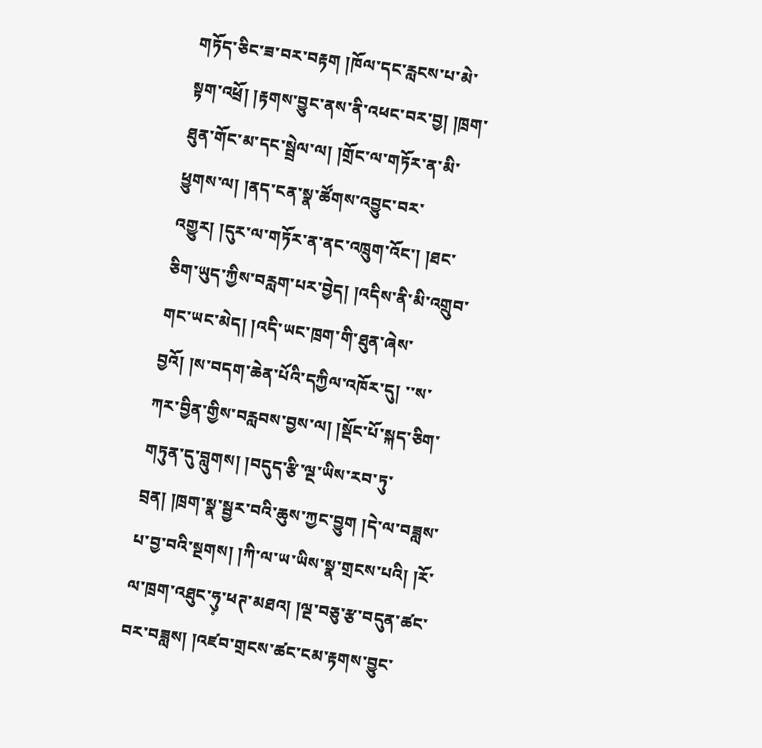གཏོད་ཅིང་ཟ་བར་བརྟག །ཁོལ་དང་རླངས་པ་མེ་སྟག་འཕྲོ། །རྟགས་བྱུང་ནས་ནི་འཕང་བར་བྱ། །ཁྲག་ཐུན་གོང་མ་དང་སྦྲེལ་ལ། །གྲོང་ལ་གཏོར་ན་མི་ཕྱུགས་ལ། །ནད་ངན་སྣ་ཚོགས་འབྱུང་བར་འགྱུར། །དུར་ལ་གཏོར་ན་ནང་འཁྲུག་འོང་། །ཐང་ཅིག་ཡུད་ཀྱིས་བརླག་པར་བྱེད། །འདིས་ནི་མི་འགྲུབ་གང་ཡང་མེད། །འདི་ཡང་ཁྲག་གི་ཐུན་ཞེས་བྱའོ། །ས་བདག་ཆེན་པོའི་དཀྱིལ་འཁོར་དུ། ་་ས་ཀར་བྱིན་གྱིས་བརླབས་བྱས་ལ། །སྡོང་པོ་སྐད་ཅིག་གཏུན་དུ་བླུགས། །བདུད་རྩི་ལྔ་ཡིས་རབ་ཏུ་བྲན། །ཁྲག་སྣ་སྦྱར་བའི་ཆུས་ཀྱང་བྱུག །དེ་ལ་བཟླས་པ་བྱ་བའི་སྔགས། །ཀི་ལ་ཡ་ཡིས་སྣ་གྲངས་པའི། །རོ་ལ་ཁྲག་འཐུང་ཧུ༷་ཕཊ་མཐའ། །ལྔ་བཅུ་རྩ་བདུན་ཚང་བར་བཟླས། །འཛབ་གྲངས་ཚང་ངམ་རྟགས་བྱུང་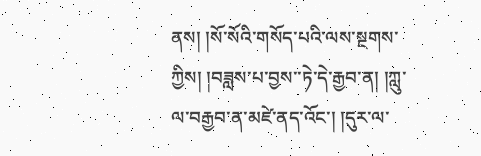ནས། །སོ་སོའི་གསོད་པའི་ལས་སྔགས་ཀྱིས། །བཟླས་པ་བྱས་་ཏེ་དེ་རྒྱབ་ན། །ཀླུ་ལ་བརྒྱབ་ན་མཛེ་ནད་འོང་། །དུར་ལ་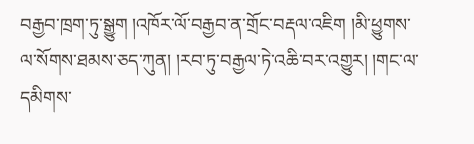བརྒྱབ་ཁྲག་ཏུ་སྒྱུག །འཁོར་ལོ་བརྒྱབ་ན་གྲོང་བརྡལ་འཇིག །མི་ཕྱུགས་ལ་སོགས་ཐམས་ཅད་ཀུན། །རབ་ཏུ་བརྒྱལ་ཏེ་འཆི་བར་འགྱུར། །གང་ལ་དམིགས་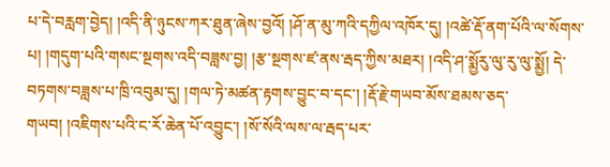པ་དེ་བརླག་བྱེད། །འདི་ནི་ཉུངས་ཀར་ཐུན་ཞེས་བྱའོ། །ཤོ་ན་མུ་ཀའི་དཀྱིལ་འཁོར་དུ། །འཚེ་རྡོ་ནག་པོའི་ལ་སོགས་པ། །གདུག་པའི་གསང་སྔགས་འདི་བཟླས་བྱ། །རྩ་སྔགས་ཛ་ནས་རྦད་ཀྱིས་མཐར། །འདི་ཤ་སྨྱོརུ་ལུ་རུ་ལུ་སྨྱོ། དེ་བཏགས་བཟླས་པ་ཁྲི་འབུམ་དུ། །གལ་ཏེ་མཚན་རྟགས་བྱུང་བ་དང་། །རྡོ་རྗེ་གཡབ་མོས་ཐམས་ཅད་གཡབ། །འཇིགས་པའི་ང་རོ་ཆེན་པོ་འབྱུང་། །སོ་སོའི་ལས་ལ་རྦད་པར་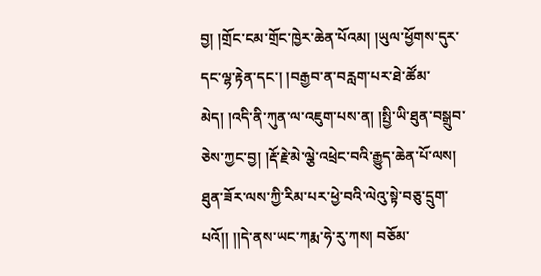བྱ། །གྲོང་ངམ་གྲོང་ཁྱེར་ཆེན་པོའམ། །ཡུལ་ཕྱོགས་དུར་དང་ལྷ་རྟེན་དང་། །བརྒྱབ་ན་བརླག་པར་ཐེ་ཚོམ་མེད། །འདི་ནི་ཀུན་ལ་འཇུག་པས་ན། །སྤྱི་ཡི་ཐུན་བསྒྲུབ་ཅེས་ཀྱང་བྱ། །རྡོ་རྗེ་མེ་ལྕེ་འཕྲེང་བའི་རྒྱུད་ཆེན་པོ་ལས། ཐུན་ཟོར་ལས་ཀྱི་རིམ་པར་ཕྱེ་བའི་ལེའུ་སྟེ་བཅུ་དྲུག་པའོ།། །།དེ་ནས་ཡང་ཀརྨ་ཧེ་རུ་ཀས། བཅོམ་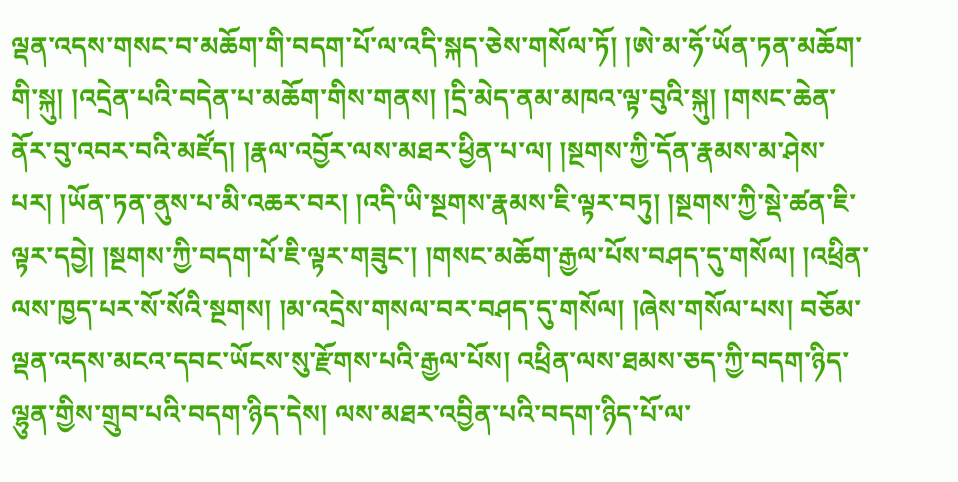ལྡན་འདས་གསང་བ་མཆོག་གི་བདག་པོ་ལ་འདི་སྐད་ཅེས་གསོལ་ཏོ། །ཨེ་མ་ཧོ་ཡོན་ཏན་མཆོག་གི་སྐུ། །འདྲེན་པའི་བདེན་པ་མཆོག་གིས་གནས། །དྲི་མེད་ནམ་མཁའ་ལྟ་བུའི་སྐུ། །གསང་ཆེན་ནོར་བུ་འབར་བའི་མཛོད། །རྣལ་འབྱོར་ལས་མཐར་ཕྱིན་པ་ལ། །སྔགས་ཀྱི་དོན་རྣམས་མ་ཤེས་པར། །ཡོན་ཏན་ནུས་པ་མི་འཆར་བར། །འདི་ཡི་སྔགས་རྣམས་ཇི་ལྟར་བཏུ། །སྔགས་ཀྱི་སྡེ་ཚན་ཇི་ལྟར་དབྱེ། །སྔགས་ཀྱི་བདག་པོ་ཇི་ལྟར་གཟུང་། །གསང་མཆོག་རྒྱལ་པོས་བཤད་དུ་གསོལ། །འཕྲིན་ལས་ཁྱད་པར་སོ་སོའི་སྔགས། །མ་འདྲེས་གསལ་བར་བཤད་དུ་གསོལ། །ཞེས་གསོལ་པས། བཅོམ་ལྡན་འདས་མངའ་དབང་ཡོངས་སུ་རྫོགས་པའི་རྒྱལ་པོས། འཕྲིན་ལས་ཐམས་ཅད་ཀྱི་བདག་ཉིད་ལྷུན་གྱིས་གྲུབ་པའི་བདག་ཉིད་དེས། ལས་མཐར་འབྱིན་པའི་བདག་ཉིད་པོ་ལ་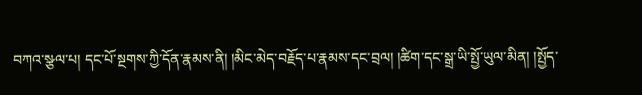བཀའ་སྩལ་པ། དང་པོ་སྔགས་ཀྱི་དོན་རྣམས་ནི། །མིང་མེད་བརྗོད་པ་རྣམས་དང་བྲལ། །ཚིག་དང་སྒྲ་ཡི་སྤྱོ་ཡུལ་མིན། །སྤྱོད་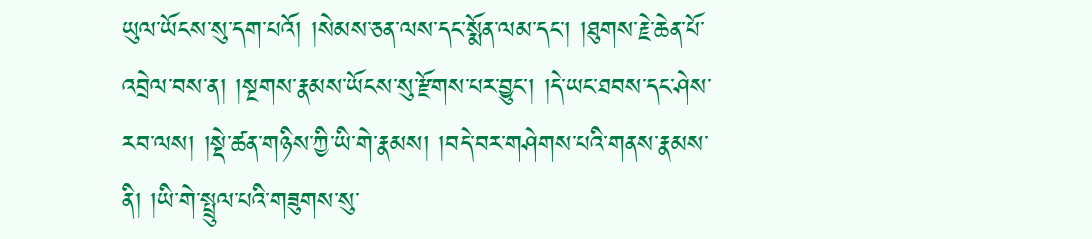ཡུལ་ཡོངས་སུ་དག་པའོ། །སེམས་ཅན་ལས་དང་སྨོན་ལམ་དང་། །ཐུགས་རྗེ་ཆེན་པོ་འབྲེལ་བས་ན། །སྔགས་རྣམས་ཡོངས་སུ་རྫོགས་པར་བྱུང་། །དེ་ཡང་ཐབས་དང་ཤེས་རབ་ལས། །སྡེ་ཚན་གཉིས་ཀྱི་ཡི་གེ་རྣམས། །བདེ་བར་གཤེགས་པའི་གནས་རྣམས་ནི། །ཡི་གེ་སྤྲུལ་པའི་གཟུགས་སུ་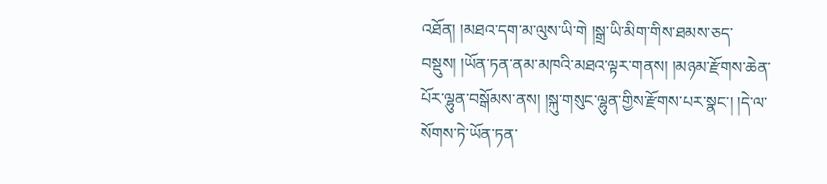འཐོན། །མཐའ་དག་མ་ལུས་ཡི་གེ །སྒྲ་ཡི་མིག་གིས་ཐམས་ཅད་བསྡུས། །ཡོན་ཏན་ནམ་མཁའི་མཐའ་ལྟར་གནས། །མཉམ་རྫོགས་ཆེན་པོར་ལྷུན་བསྒོམས་ནས། །སྐུ་གསུང་ལྷུན་གྱིས་རྫོགས་པར་སྣང་། །དེ་ལ་སོགས་ཏེ་ཡོན་ཏན་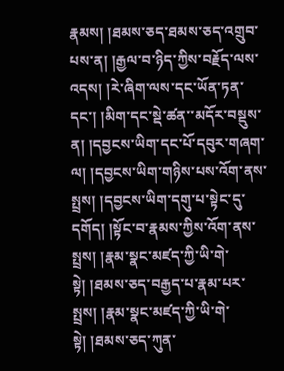རྣམས། །ཐམས་ཅད་ཐམས་ཅད་འགྲུབ་པས་ན། །རྒྱལ་བ་ཉིད་ཀྱིས་བརྗོད་ལས་འདས། །རེ་ཞིག་ལས་དང་ཡོན་ཏན་དང་། །མིག་དང་སྡེ་ཚན་་མདོར་བསྡུས་ན། །དབྱངས་ཡིག་དང་པོ་དབུར་གཞག་ལ། །དབྱངས་ཡིག་གཉིས་པས་འོག་ནས་སྤྲས། །དབྱངས་ཡིག་དགུ་པ་སྟེང་དུ་དགོད། །སྟོང་བ་རྣམས་ཀྱིས་འོག་ནས་སྤྲས། །རྣམ་སྣང་མཛད་ཀྱི་ཡི་གེ་སྟེ། །ཐམས་ཅད་བརྒྱད་པ་རྣམ་པར་སྤྲས། །རྣམ་སྣང་མཛད་ཀྱི་ཡི་གེ་སྟེ། །ཐམས་ཅད་ཀུན་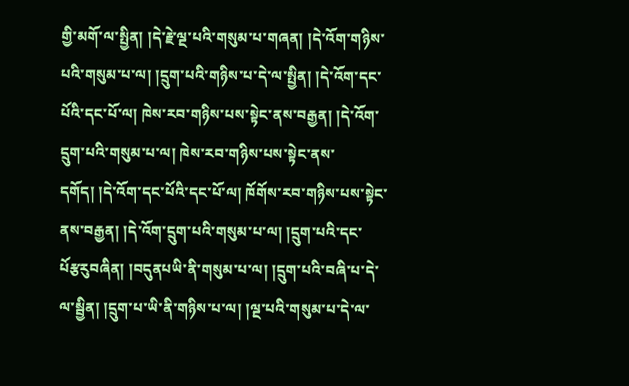གྱི་མགོ་ལ་སྤྱིན། །དེ་རྗེ་ལྔ་པའི་གསུམ་པ་གཞན། །དེ་འོག་གཉིས་པའི་གསུམ་པ་ལ། །དྲུག་པའི་གཉིས་པ་དེ་ལ་སྤྱིན། །དེ་འོག་དང་པོའི་དང་པོ་ལ། ཁེས་རབ་གཉིས་པས་སྟེང་ནས་བརྒྱན། །དེ་འོག་དྲུག་པའི་གསུམ་པ་ལ། ཁེས་རབ་གཉིས་པས་སྟེང་ནས་དགོད། །དེ་འོག་དང་པོའི་དང་པོ་ལ། ཁོགོས་རབ་གཉིས་པས་སྟེང་ནས་བརྒྱན། །དེ་འོག་དྲུག་པའི་གསུམ་པ་ལ། །དྲུག་པའི་དང་པོརྩརུབཞིན། །བདུནཔཡི་ནི་གསུམ་པ་ལ། །དྲུག་པའི་བཞི་པ་དེ་ལ་སྦྱིན། །དྲུག་པ་ཡི་ནི་གཉིས་པ་ལ། །ལྔ་པའི་གསུམ་པ་དེ་ལ་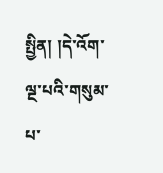སྤྱིན། །དེ་འོག་ལྔ་པའི་གསུམ་པ་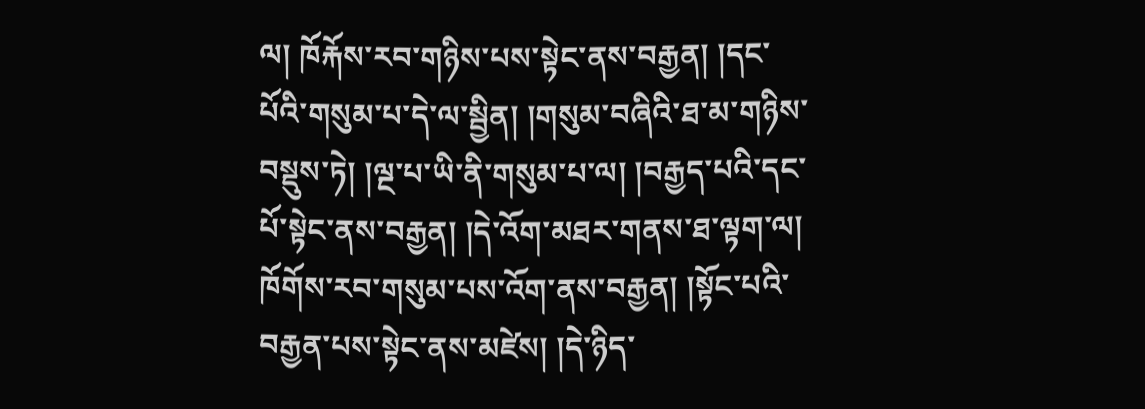ལ། ཁོརྐོས་རབ་གཉིས་པས་སྟེང་ནས་བརྒྱན། །དང་པོའི་གསུམ་པ་དེ་ལ་སྦྱིན། །གསུམ་བཞིའི་ཐ་མ་གཉིས་བསྡུས་ཏེ། །ལྔ་པ་ཡི་ནི་གསུམ་པ་ལ། །བརྒྱད་པའི་དང་པོ་སྟེང་ནས་བརྒྱན། །དེ་འོག་མཐར་གནས་ཐ་ལྟག་ལ། ཁོགོས་རབ་གསུམ་པས་འོག་ནས་བརྒྱན། །སྟོང་པའི་བརྒྱན་པས་སྟེང་ནས་མཛེས། །དེ་ཉིད་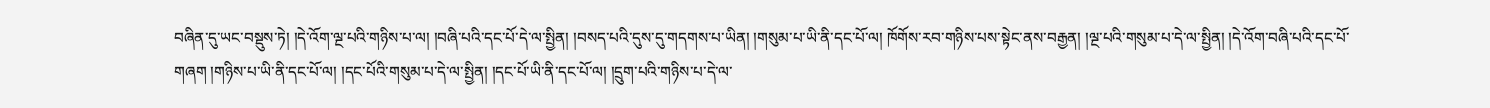བཞིན་དུ་ཡང་བསྡུས་ཏེ། །དེ་འོག་ལྔ་པའི་གཉིས་པ་ལ། །བཞི་པའི་དང་པོ་དེ་ལ་སྤྱིན། །བསད་པའི་དུས་དུ་གདགས་པ་ཡིན། །གསུམ་པ་ཡི་ནི་དང་པོ་ལ། ཁོགོས་རབ་གཉིས་པས་སྟེང་ནས་བརྒྱན། །ལྔ་པའི་གསུམ་པ་དེ་ལ་སྤྱིན། །དེ་འོག་བཞི་པའི་དང་པོ་གཞག །གཉིས་པ་ཡི་ནི་དང་པོ་ལ། །དང་པོའི་གསུམ་པ་དེ་ལ་སྤྱིན། །དང་པོ་ཡི་ནི་དང་པོ་ལ། །དྲུག་པའི་གཉིས་པ་དེ་ལ་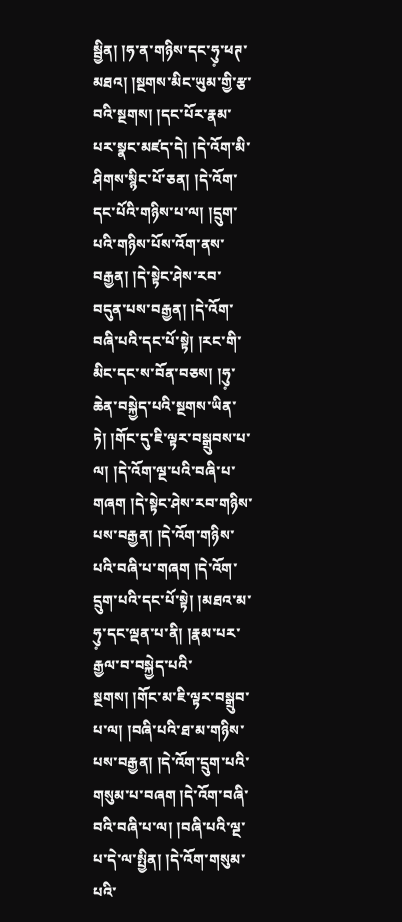སྦྱིན། །ཧ་ན་གཉིས་དང་ཧུ༷་ཕཊ་མཐའ། །སྔགས་མིང་ཡུམ་གྱི་རྩ་བའི་སྔགས། །དང་པོར་རྣམ་པར་སྣང་མཛད་དེ། །དེ་འོག་མི་ཤིགས་སྙིང་པོ་ཅན། །དེ་འོག་དང་པོའི་གཉིས་པ་ལ། །དྲུག་པའི་གཉིས་པོས་འོག་ནས་བརྒྱན། །དེ་སྟེང་ཤེས་རབ་བདུན་པས་བརྒྱན། །དེ་འོག་བཞི་པའི་དང་པོ་སྟེ། །རང་གི་མིང་དང་ས་བོན་བཅས། །ཧུ༷་ཆེན་བསྐྱེད་པའི་སྔགས་ཡིན་ཏེ། །གོང་དུ་ཇི་ལྟར་བསྒྲུབས་པ་ལ། །དེ་འོག་ལྔ་པའི་བཞི་པ་གཞག །དེ་སྟེང་ཤེས་རབ་གཉིས་པས་བརྒྱན། །དེ་འོག་གཉིས་པའི་བཞི་པ་གཞག །དེ་འོག་དྲུག་པའི་དང་པོ་སྟེ། །མཐའ་མ་ཧུ༷་དང་ལྡན་པ་ནི། །རྣམ་པར་རྒྱལ་བ་བསྐྱེད་པའི་སྔགས། །གོང་མ་ཇི་ལྟར་བསྒྲུབ་པ་ལ། །བཞི་པའི་ཐ་མ་གཉིས་པས་བརྒྱན། །དེ་འོག་དྲུག་པའི་གསུམ་པ་བཞག །དེ་འོག་བཞི་བའི་བཞི་པ་ལ། །བཞི་པའི་ལྔ་པ་དེ་ལ་སྤྱིན། །དེ་འོག་གསུམ་པའི་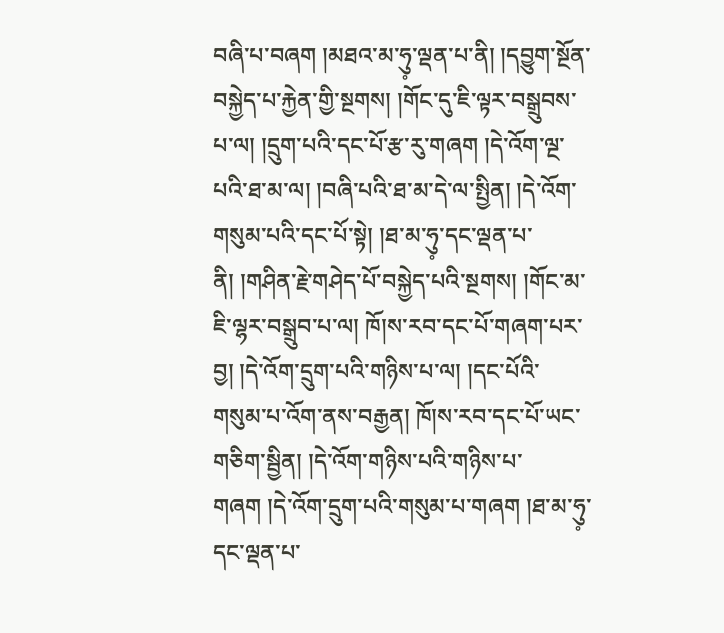བཞི་པ་བཞག །མཐའ་མ་ཧུ༷་ལྡན་པ་ནི། །དབྱུག་སྔོན་བསྐྱེད་པ་རྐྱེན་གྱི་སྔགས། །གོང་དུ་ཇི་ལྟར་བསྒྲུབས་པ་ལ། །དྲུག་པའི་དང་པོ་རྩ་རུ་གཞག །དེ་འོག་ལྔ་པའི་ཐ་མ་ལ། །བཞི་པའི་ཐ་མ་དེ་ལ་སྤྱིན། །དེ་འོག་གསུམ་པའི་དང་པོ་སྟེ། །ཐ་མ་ཧུ༷་དང་ལྡན་པ་ནི། །གཤིན་རྗེ་གཤེད་པོ་བསྐྱེད་པའི་སྔགས། །གོང་མ་ཇི་ལྷར་བསྒྲུབ་པ་ལ། ཁོ།ས་རབ་དང་པོ་གཞག་པར་བྱ། །དེ་འོག་དྲུག་པའི་གཉིས་པ་ལ། །དང་པོའི་གསུམ་པ་འོག་ནས་བརྒྱན། ཁོ།ས་རབ་དང་པོ་ཡང་གཅིག་སྦྱིན། །དེ་འོག་གཉིས་པའི་གཉིས་པ་གཞག །དེ་འོག་དྲུག་པའི་གསུམ་པ་གཞག །ཐ་མ་ཧུ༷་དང་ལྡན་པ་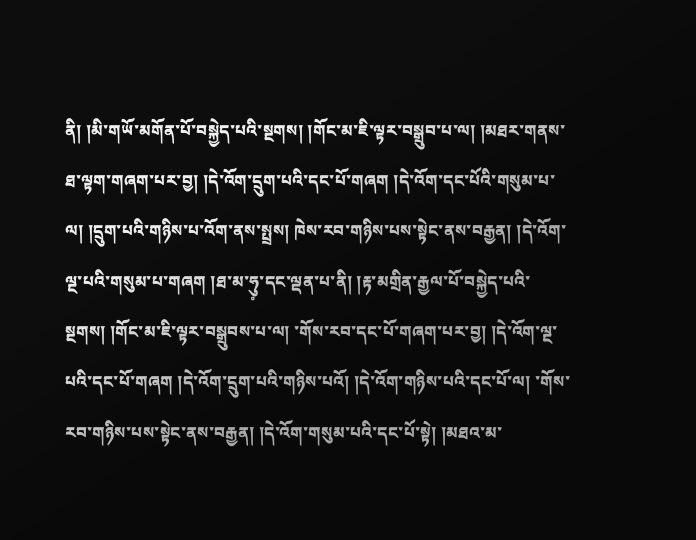ནི། །མི་གཡོ་མགོན་པོ་བསྐྱེད་པའི་སྔགས། །གོང་མ་ཇི་ལྟར་བསྒྲུབ་པ་ལ། །མཐར་གནས་ཐ་ལྟག་གཞག་པར་བྱ། །དེ་འོག་དྲུག་པའི་དང་པོ་གཞག །དེ་འོག་དང་པོའི་གསུམ་པ་ལ། །དྲུག་པའི་གཉིས་པ་འོག་ནས་སྤྲས། ཁེས་རབ་གཉིས་པས་སྟེང་ནས་བརྒྱན། །དེ་འོག་ལྔ་པའི་གསུམ་པ་གཞག །ཐ་མ་ཧུ༷་དང་ལྡན་པ་ནི། །རྟ་མགྲིན་རྒྱལ་པོ་བསྐྱེད་པའི་སྔགས། །གོང་མ་ཇི་ལྟར་བསྒྲུབས་པ་ལ། ་གོས་རབ་དང་པོ་གཞག་པར་བྱ། །དེ་འོག་ལྔ་པའི་དང་པོ་གཞག །དེ་འོག་དྲུག་པའི་གཉིས་པའོ། །དེ་འོག་གཉིས་པའི་དང་པོ་ལ། ་གོས་རབ་གཉིས་པས་སྟེང་ནས་བརྒྱན། །དེ་འོག་གསུམ་པའི་དང་པོ་སྟེ། །མཐའ་མ་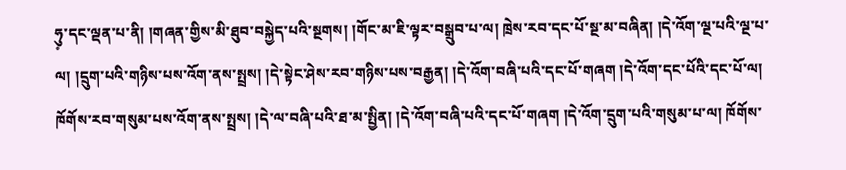ཧུ༷་དང་ལྡན་པ་ནི། །གཞན་གྱིས་མི་ཐུབ་བསྐྱེད་པའི་སྔགས། །གོང་མ་ཇི་ལྟར་བསྒྲུབ་པ་ལ། ཁྲེས་རབ་དང་པོ་སྔ་མ་བཞིན། །དེ་འོག་ལྔ་པའི་ལྔ་པ་ལ། །དྲུག་པའི་གཉིས་པས་འོག་ནས་སྤྲས། །དེ་སྟེང་ཤེས་རབ་གཉིས་པས་བརྒྱན། །དེ་འོག་བཞི་པའི་དང་པོ་གཞག །དེ་འོག་དང་པོའི་དང་པོ་ལ། ཁོགོས་རབ་གསུམ་པས་འོག་ནས་སྤྲས། །དེ་ལ་བཞི་པའི་ཐ་མ་སྤྱིན། །དེ་འོག་བཞི་པའི་དང་པོ་གཞག །དེ་འོག་དྲུག་པའི་གསུམ་པ་ལ། ཁོགོས་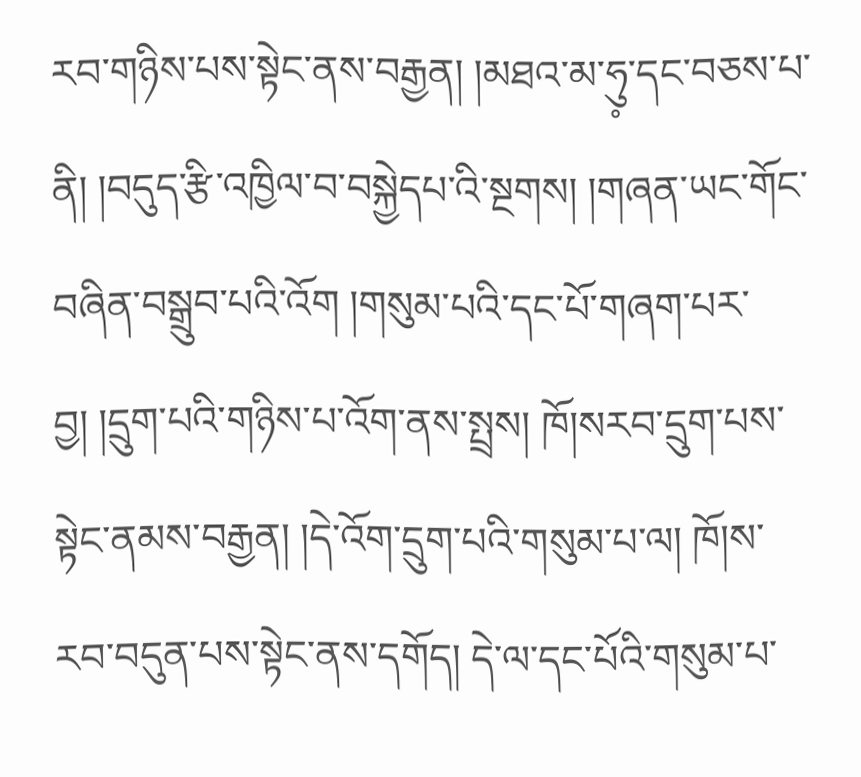རབ་གཉིས་པས་སྟེང་ནས་བརྒྱན། །མཐའ་མ་ཧུ༷་དང་བཅས་པ་ནི། །བདུད་རྩི་འཁྱིལ་བ་བསྐྱེདཔ་འི་སྔགས། །གཞན་ཡང་གོང་བཞིན་བསྒྲུབ་པའི་འོག །གསུམ་པའི་དང་པོ་གཞག་པར་བྱ། །དྲུག་པའི་གཉིས་པ་འོག་ནས་སྤྲས། ཁོ།སརབ་དྲུག་པས་སྟེང་ནམས་བརྒྱན། །དེ་འོག་དྲུག་པའི་གསུམ་པ་ལ། ཁོ།ས་རབ་བདུན་པས་སྟེང་ནས་དགོད། དེ་ལ་དང་པོའི་གསུམ་པ་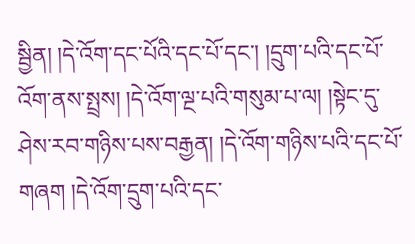སྦྱིན། །དེ་འོག་དང་པོའི་དང་པོ་དང་། །དྲུག་པའི་དང་པོ་འོག་ནས་སྤྲས། །དེ་འོག་ལྔ་པའི་གསུམ་པ་ལ། །སྟེང་དུ་ཤེས་རབ་གཉིས་པས་བརྒྱན། །དེ་འོག་གཉིས་པའི་དང་པོ་གཞག །དེ་འོག་དྲུག་པའི་དང་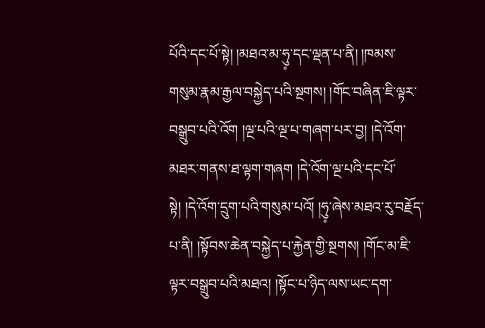པོའི་དང་པོ་སྟེ། །མཐའ་མ་ཧུ༷་དང་ལྡན་པ་ནི། །ཁམས་གསུམ་རྣམ་རྒྱལ་བསྐྱེད་པའི་སྔགས། །གོང་བཞིན་ཇི་ལྟར་བསྒྲུབ་པའི་འོག །ལྔ་པའི་ལྔ་པ་གཞག་པར་བྱ། །དེ་འོག་མཐར་གནས་ཐ་ལྟག་གཞག །དེ་འོག་ལྔ་པའི་དང་པོ་སྟེ། །དེ་འོག་དྲུག་པའི་གསུམ་པའོ། །ཧུ༷་ཞེས་མཐའ་རུ་བརྗོད་པ་ནི། །སྟོབས་ཆེན་བསྐྱེད་པ་རྐྱེན་གྱི་སྔགས། །གོང་མ་ཇི་ལྟར་བསྒྲུབ་པའི་མཐའ། །སྟོང་པ་ཉིད་ལས་ཡང་དག་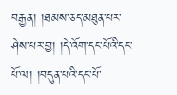བརྒྱན། །ཐམས་ཅད་མཐུན་པར་ཤེས་པར་བྱ། །དེ་འོག་དང་པོའི་དང་པོ་ལ། །བདུན་པའི་དང་པོ་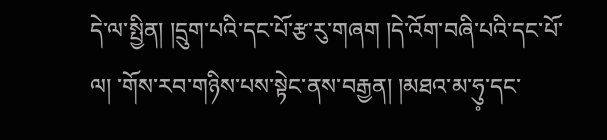དེ་ལ་སྤྱིན། །དྲུག་པའི་དང་པོ་རྩ་རུ་གཞག །དེ་འོག་བཞི་པའི་དང་པོ་ལ། ་གོས་རབ་གཉིས་པས་སྟེང་ནས་བརྒྱན། །མཐའ་མ་ཧུ༷་དང་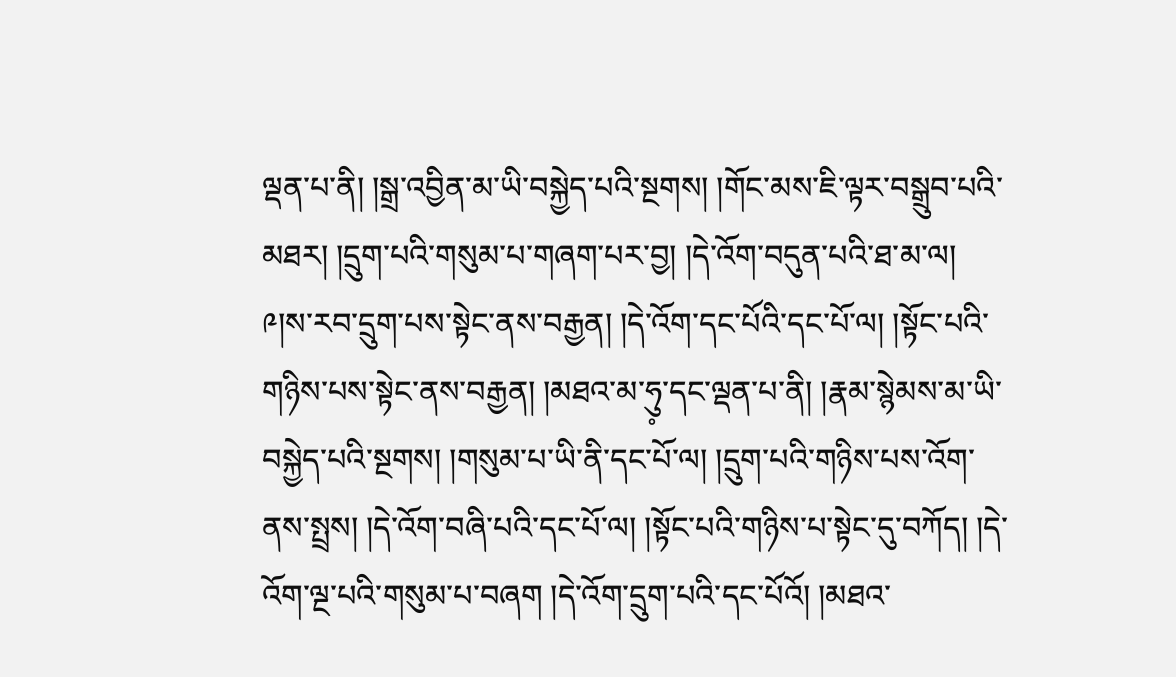ལྡན་པ་ནི། །སྒྲ་འབྱིན་མ་ཡི་བསྐྱེད་པའི་སྔགས། །གོང་མས་ཇི་ལྟར་བསྒྲུབ་པའི་མཐར། །དྲུག་པའི་གསུམ་པ་གཞག་པར་བྱ། །དེ་འོག་བདུན་པའི་ཐ་མ་ལ། ༩།ས་རབ་དྲུག་པས་སྟེང་ནས་བརྒྱན། །དེ་འོག་དང་པོའི་དང་པོ་ལ། །སྟོང་པའི་གཉིས་པས་སྟེང་ནས་བརྒྱན། །མཐའ་མ་ཧུ༷་དང་ལྡན་པ་ནི། །རྣམ་སྙེམས་མ་ཡི་བསྐྱེད་པའི་སྔགས། །གསུམ་པ་ཡི་ནི་དང་པོ་ལ། །དྲུག་པའི་གཉིས་པས་འོག་ནས་སྤྲས། །དེ་འོག་བཞི་པའི་དང་པོ་ལ། །སྟོང་པའི་གཉིས་པ་སྟེང་དུ་བཀོད། །དེ་འོག་ལྔ་པའི་གསུམ་པ་བཞག །དེ་འོག་དྲུག་པའི་དང་པོའོ། །མཐའ་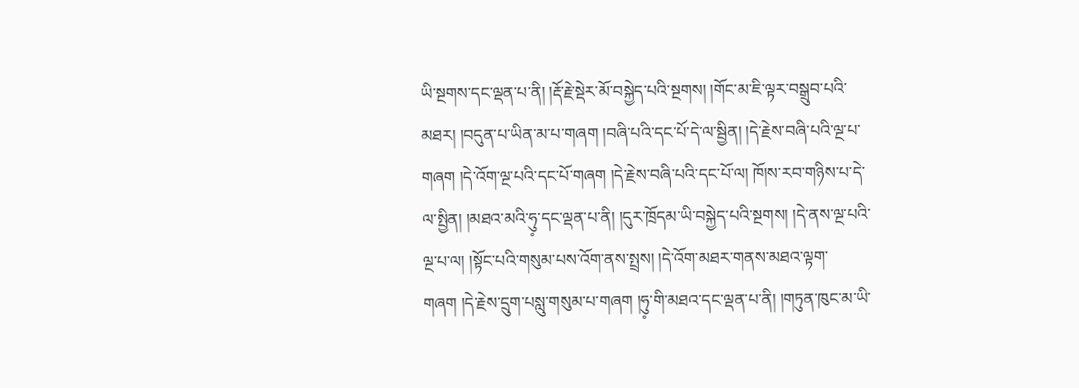ཡི་སྔགས་དང་ལྡན་པ་ནི། །རྡོ་རྗེ་སྡེར་མོ་བསྐྱེད་པའི་སྔགས། །གོང་མ་ཇི་ལྟར་བསྒྲུབ་པའི་མཐར། །བདུན་པ་ཡིན་མ་པ་གཞག །བཞི་པའི་དང་པོ་དེ་ལ་སྦྱིན། །དེ་རྗེས་བཞི་པའི་ལྔ་པ་གཞག །དེ་འོག་ལྔ་པའི་དང་པོ་གཞག །དེ་རྗེས་བཞི་པའི་དང་པོ་ལ། ཁོ།ས་རབ་གཉིས་པ་དེ་ལ་སྤྱིན། །མཐའ་མའི་ཧུ༷་དང་ལྡན་པ་ནི། །དུར་ཁྲོདམ་ཡི་བསྐྱེད་པའི་སྔགས། །དེ་ནས་ལྔ་པའི་ལྔ་པ་ལ། །སྟོང་པའི་གསུམ་པས་འོག་ནས་སྤྲས། །དེ་འོག་མཐར་གནས་མཐའ་ལྟག་གཞག །དེ་རྗེས་དྲུག་པསླུ་གསུམ་པ་གཞག །ཧུ༷་གི་མཐའ་དང་ལྡན་པ་ནི། །གཏུན་ཁུང་མ་ཡི་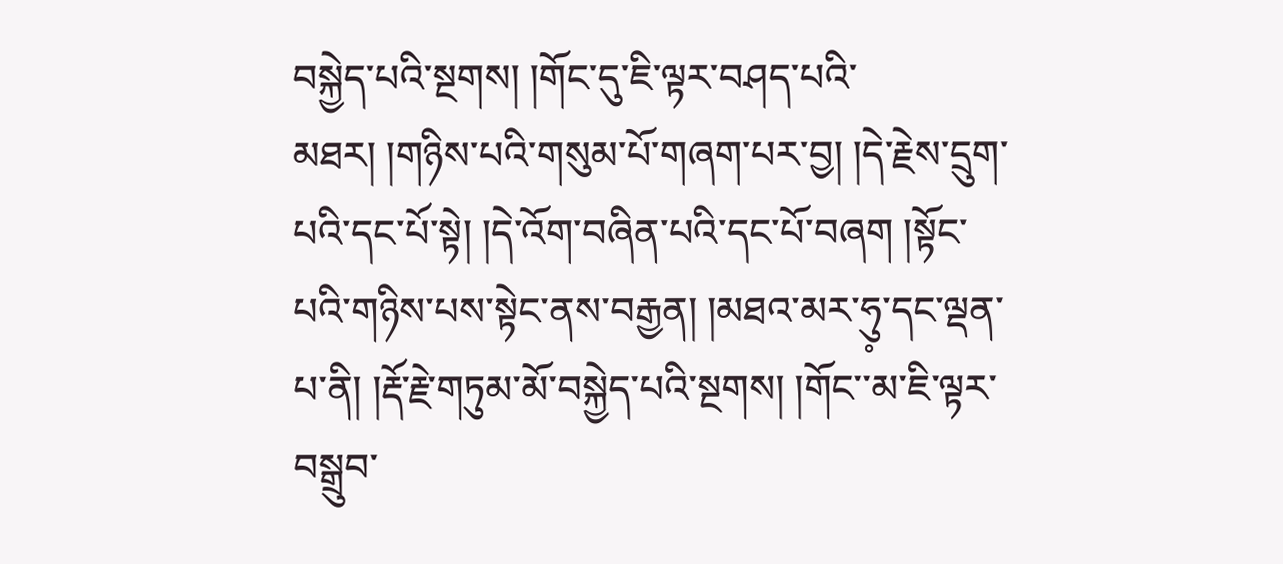བསྐྱེད་པའི་སྔགས། །གོང་དུ་ཇི་ལྟར་བཤད་པའི་མཐར། །གཉིས་པའི་གསུམ་པོ་གཞག་པར་བྱ། །དེ་རྗེས་དྲུག་པའི་དང་པོ་སྟེ། །དེ་འོག་བཞིན་པའི་དང་པོ་བཞག །སྟོང་པའི་གཉིས་པས་སྟེང་ནས་བརྒྱན། །མཐའ་མར་ཧུ༷་དང་ལྡན་པ་ནི། །རྡོ་རྗེ་གཏུམ་མོ་བསྐྱེད་པའི་སྔགས། །གོང་་མ་ཇི་ལྟར་བསྒྲུབ་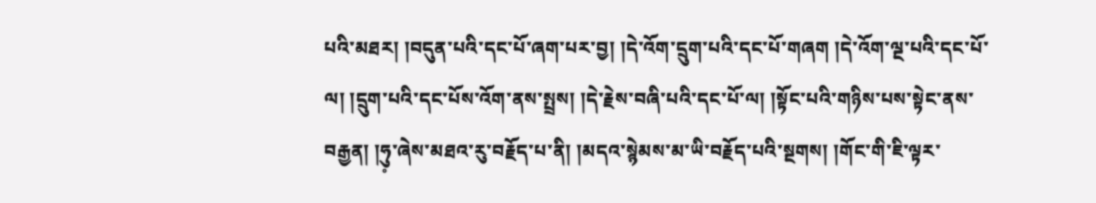པའི་མཐར། །བདུན་པའི་དང་པོ་ཞག་པར་བྱ། །དེ་འོག་དྲུག་པའི་དང་པོ་གཞག །དེ་འོག་ལྔ་པའི་དང་པོ་ལ། །དྲུག་པའི་དང་པོས་འོག་ནས་སྤྲས། །དེ་རྗེས་བཞི་པའི་དང་པོ་ལ། །སྟོང་པའི་གཉིས་པས་སྟེང་ནས་བརྒྱན། །ཧུ༷་ཞེས་མཐའ་རུ་བརྗོད་པ་ནི། །མདའ་སྙེམས་མ་ཡི་བརྗོད་པའི་སྔགས། །གོང་གི་ཇི་ལྟར་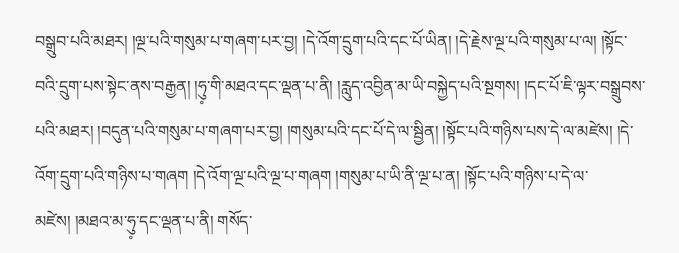བསྒྲུབ་པའི་མཐར། །ལྔ་པའི་གསུམ་པ་གཞག་པར་བྱ། །དེ་འོག་དྲུག་པའི་དང་པོ་ཡིན། །དེ་རྗེས་ལྔ་པའི་གསུམ་པ་ལ། །སྟོང་བའི་དྲུག་པས་སྟེང་ནས་བརྒྱན། །ཧུ༷་གི་མཐའ་དང་ལྡན་པ་ནི། །རླུད་འབྱིན་མ་ཡི་བསྐྱེད་པའི་སྔགས། །དང་པོ་ཇི་ལྟར་བསྒྲུབས་པའི་མཐར། །བདུན་པའི་གསུམ་པ་གཞག་པར་བྱ། །གསུམ་པའི་དང་པོ་དེ་ལ་སྦྱིན། །སྟོང་པའི་གཉིས་པས་དེ་ལ་མཛེས། །དེ་འོག་དྲུག་པའི་གཉིས་པ་གཞག །དེ་འོག་ལྔ་པའི་ལྔ་པ་གཞག །གསུམ་པ་ཡི་ནི་ལྔ་པ་ན། །སྟོང་པའི་གཉིས་པ་དེ་ལ་མཛེས། །མཐའ་མ་ཧུ༷་དང་ལྡན་པ་ནི། གསོད་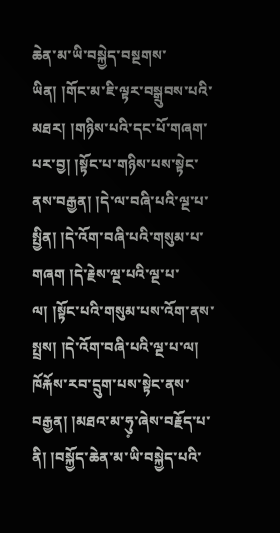ཆེན་མ་ཡི་བསྐྱེད་བསྔགས་ཡིན། །གོང་མ་ཇི་ལྟར་བསྒྲུབས་པའི་མཐར། །གཉིས་པའི་དང་པོ་གཞག་པར་བྱ། །སྟོང་པ་གཉིས་པས་སྟེང་ནས་བརྒྱན། །དེ་ལ་བཞི་པའི་ལྔ་པ་སྤྱིན། །དེ་འོག་བཞི་པའི་གསུམ་པ་གཞག །དེ་རྗེས་ལྔ་པའི་ལྔ་པ་ལ། །སྟོང་པའི་གསུམ་པས་འོག་ནས་སྤྲས། །དེ་འོག་བཞི་པའི་ལྔ་པ་ལ། ཁོརྐོས་རབ་དྲུག་པས་སྟེང་ནས་བརྒྱན། །མཐའ་མ་ཧུ༷་ཞེས་བརྗོད་པ་ནི། །བསྐྱོད་ཆེན་མ་ཡི་བསྐྱེད་པའི་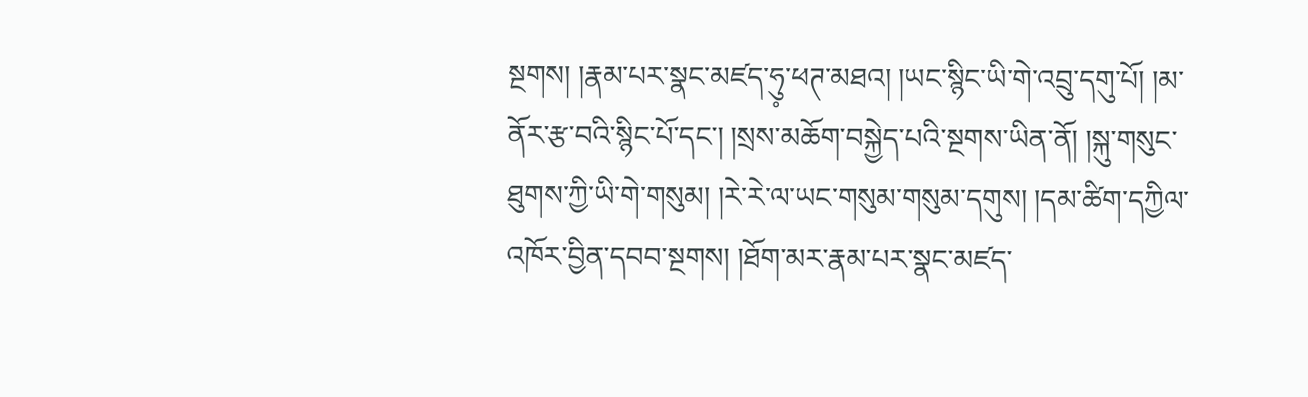སྔགས། །རྣམ་པར་སྣང་མཛད་ཧུ༷་ཕཊ་མཐའ། །ཡང་སྙིང་ཡི་གེ་འབྲུ་དགུ་པོ། །མ་ནོར་རྩ་བའི་སྙིང་པོ་དང་། །སྲས་མཆོག་བསྐྱེད་པའི་སྔགས་ཡིན་ནོ། །སྐུ་གསུང་ཐུགས་ཀྱི་ཡི་གེ་གསུམ། །རེ་རེ་ལ་ཡང་གསུམ་གསུམ་དགུས། །དམ་ཚིག་དཀྱིལ་འཁོར་བྱིན་དབབ་སྔགས། །ཐོག་མར་རྣམ་པར་སྣང་མཛད་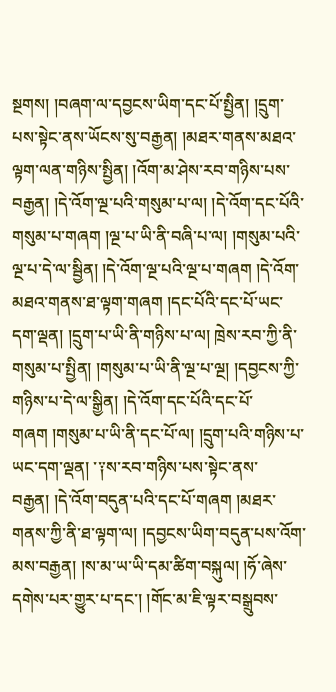སྔགས། །བཞག་ལ་དབྱངས་ཡིག་དང་པོ་སྤྱིན། །དྲུག་པས་སྟེང་ནས་ཡོངས་སུ་བརྒྱན། །མཐར་གནས་མཐའ་ལྟག་ལན་གཉིས་སྤྱིན། །འོག་མ་ཤེས་རབ་གཉིས་པས་བརྒྱན། །དེ་འོག་ལྔ་པའི་གསུམ་པ་ལ། །དེ་འོག་དང་པོའི་གསུམ་པ་གཞག །ལྔ་པ་ཡི་ནི་བཞི་པ་ལ། །གསུམ་པའི་ལྔ་པ་དེ་ལ་སྦྱིན། །དེ་འོག་ལྔ་པའི་ལྔ་པ་གཞག །དེ་འོག་མཐའ་གནས་ཐ་ལྟག་གཞག །དང་པོའི་དང་པོ་ཡང་དག་ལྡན། །དྲུག་པ་ཡི་ནི་གཉིས་པ་ལ། ཁྲེས་རབ་ཀྱི་ནི་གསུམ་པ་སྤྱིན། །གསུམ་པ་ཡི་ནི་ལྔ་པ་ལྔ། །དབྱངས་ཀྱི་གཉིས་པ་དེ་ལ་སྒྱིན། །དེ་འོག་དང་པོའི་དང་པོ་གཞག །གསུམ་པ་ཡི་ནི་དང་པོ་ལ། །དྲུག་པའི་གཉིས་པ་ཡང་དག་ལྡན། ་༑ས་རབ་གཉིས་པས་སྟེང་ནས་བརྒྱན། །དེ་འོག་བདུན་པའི་དང་པོ་གཞག །མཐར་གནས་ཀྱི་ནི་ཐ་ལྟག་ལ། །དབྱངས་ཡིག་བདུན་པས་འོག་མས་བརྒྱན། །ས་མ་ཡ་ཡི་དམ་ཚིག་བསྐུལ། །ཧོ་ཞེས་དགེས་པར་གྱུར་པ་དང་། །གོང་མ་ཇི་ལྟར་བསྒྲུབས་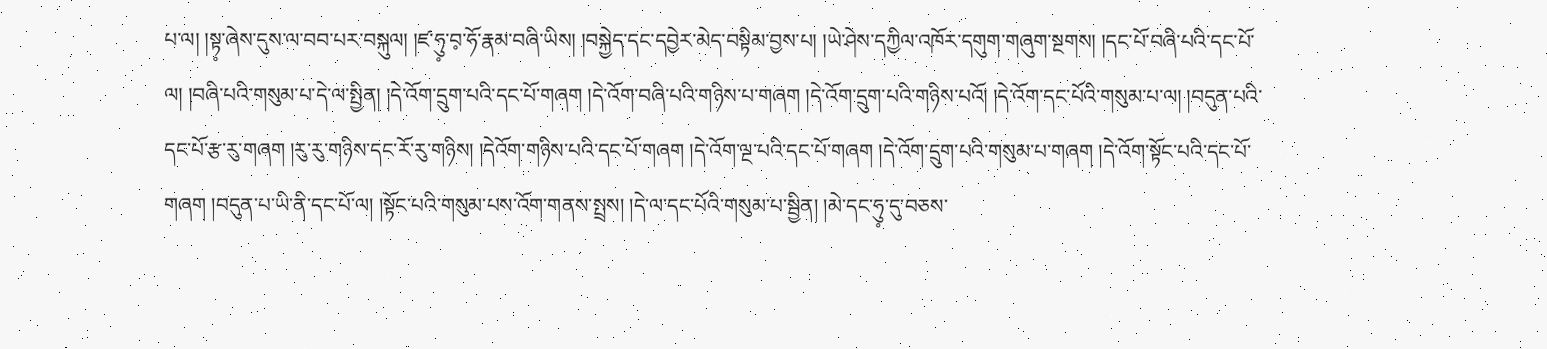པ་ལ། །སྟ༷་ཞེས་དུས་ལ་བབ་པར་བསྐུལ། །ཛ་ཧུ༷་བ༷་ཧོ་རྣམ་བཞི་ཡིས། །བསྐྱེད་དང་དབྱེར་མེད་བསྟིམ་བྱས་པ། །ཡེ་ཤེས་དཀྱིལ་འཁོར་དགུག་གཞུག་སྔགས། །དང་པོ་བཞི་པའི་དང་པོ་ལ། །བཞི་པའི་གསུམ་པ་དེ་ལ་སྤྱིན། །དེ་འོག་དྲུག་པའི་དང་པོ་གཞག །དེ་འོག་བཞི་པའི་གཉིས་པ་གཞག །དེ་འོག་དྲུག་པའི་གཉིས་པའོ། །དེ་འོག་དང་པོའི་གསུམ་པ་ལ། །བདུན་པའི་དང་པོ་རྩ་རུ་གཞག །རུ་རུ་གཉིས་དང་རོ་རུ་གཉིས། །དེའོག་གཉིས་པའི་དང་པོ་གཞག །དེ་འོག་ལྔ་པའི་དང་པོ་གཞག །དེ་འོག་དྲུག་པའི་གསུམ་པ་གཞག །དེ་འོག་སྟོང་པའི་དང་པོ་གཞག །བདུན་པ་ཡི་ནི་དང་པོ་ལ། །སྟོང་པའི་གསུམ་པས་འོག་གནས་སྤྲས། །དེ་ལ་དང་པོའི་གསུམ་པ་སྦྱིན། །མེ་དང་ཧུ༷་དུ་བཅས་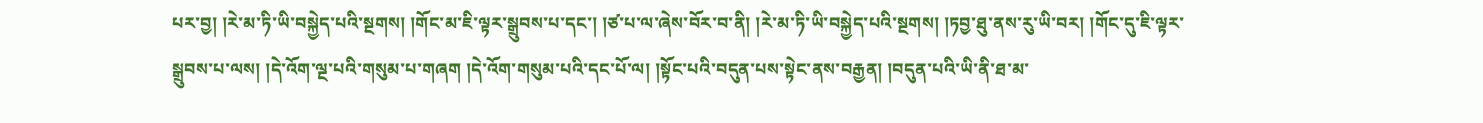པར་བྱ། །རེ་མ་ཏི་ཡི་བསྐྱེད་པའི་སྔགས། །གོང་མ་ཇི་ལྟར་སྒྲུབས་པ་དང་། །ཙ་པ་ལ་ཞེས་བོར་བ་ནི། །རེ་མ་ཏི་ཡི་བསྐྱེད་པའི་སྔགས། །ཏབྱ་ཐུ་ནས་རུ་ཡི་བར། །གོང་དུ་ཇི་ལྟར་སྒྲུབས་པ་ལས། །དེ་འོག་ལྔ་པའི་གསུམ་པ་གཞག །དེ་འོག་གསུམ་པའི་དང་པོ་ལ། །སྟོང་པའི་བདུན་པས་སྟེང་ནས་བརྒྱན། །བདུན་པའི་ཡི་ནི་ཐ་མ་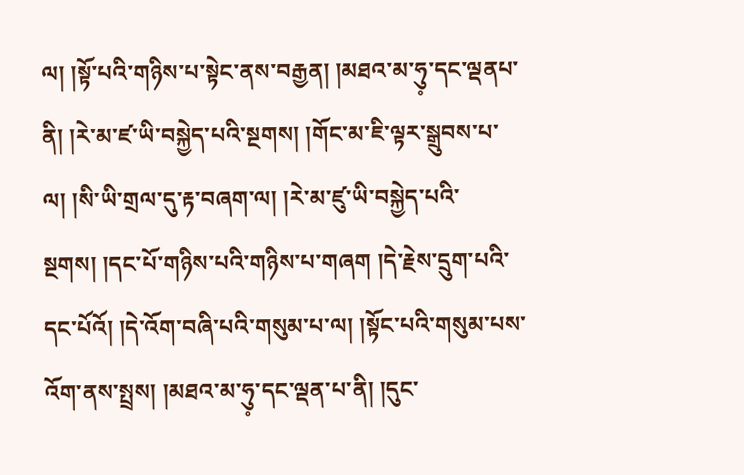ལ། །སྟོ་པའི་གཉིས་པ་སྟེང་ནས་བརྒྱན། །མཐའ་མ་ཧུ༷་དང་ལྡནཔ་ནི། །རེ་མ་ཛ་ཡི་བསྐྱེད་པའི་སྔགས། །གོང་མ་ཇི་ལྟར་སྒྲུབས་པ་ལ། །སི་ཡི་གྲལ་དུ་རྟ་བཞག་ལ། །རེ་མ་ཛུ་ཡི་བསྐྱེད་པའི་སྔགས། །དང་པོ་གཉིས་པའི་གཉིས་པ་གཞག །དེ་རྗེས་དྲུག་པའི་དང་པོའོ། །དེ་འོག་བཞི་པའི་གསུམ་པ་ལ། །སྟོང་པའི་གསུམ་པས་འོག་ནས་སྤྲས། །མཐའ་མ་ཧུ༷་དང་ལྡན་པ་ནི། །དུང་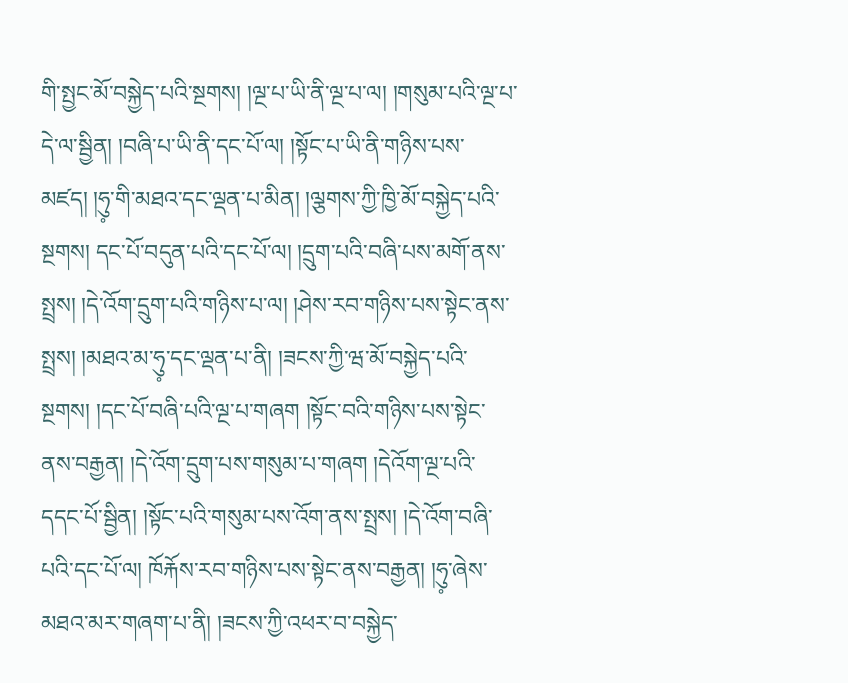གི་སྤྱང་མོ་བསྐྱེད་པའི་སྔགས། །ལྔ་པ་ཡི་ནི་ལྔ་པ་ལ། །གསུམ་པའི་ལྔ་པ་དེ་ལ་སྦྱིན། །བཞི་པ་ཡི་ནི་དང་པོ་ལ། །སྟོང་པ་ཡི་ནི་གཉིས་པས་མཛད། །ཧུ༷་གི་མཐའ་དང་ལྡན་པ་མིན། །ལྕགས་ཀྱི་ཁྱི་མོ་བསྐྱེད་པའི་སྔགས། དང་པོ་བདུན་པའི་དང་པོ་ལ། །དྲུག་པའི་བཞི་པས་མགོ་ནས་སྤྲས། །དེ་འོག་དྲུག་པའི་གཉིས་པ་ལ། །ཤེས་རབ་གཉིས་པས་སྟེང་ནས་སྤྲས། །མཐའ་མ་ཧུ༷་དང་ལྡན་པ་ནི། །ཟངས་ཀྱི་ཝ་མོ་བསྐྱེད་པའི་སྔགས། །དང་པོ་བཞི་པའི་ལྔ་པ་གཞག །སྟོང་བའི་གཉིས་པས་སྟེང་ནས་བརྒྱན། །དེ་འོག་དྲུག་པས་གསུམ་པ་གཞག །དེའོག་ལྔ་པའི་དདང་པོ་སྦྱིན། །སྟོང་པའི་གསུམ་པས་འོག་ནས་སྤྲས། །དེ་འོག་བཞི་པའི་དང་པོ་ལ། ཁོརྐོས་རབ་གཉིས་པས་སྟེང་ནས་བརྒྱན། །ཧུ༷་ཞེས་མཐའ་མར་གཞག་པ་ནི། །ཟངས་ཀྱི་འཕར་བ་བསྐྱེད་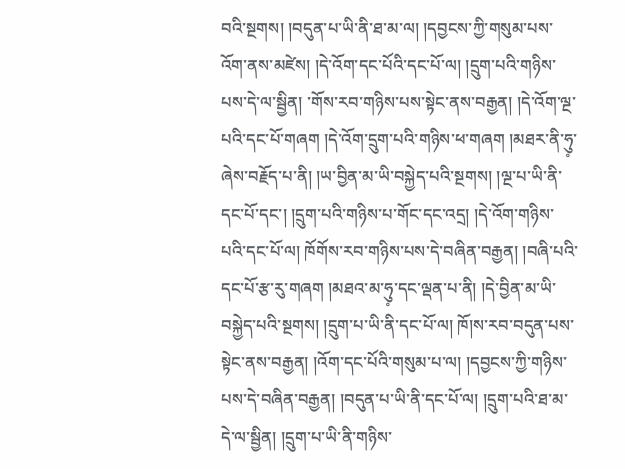བའི་སྔགས། །བདུན་པ་ཡི་ནི་ཐ་མ་ལ། །དབྱངས་ཀྱི་གསུམ་པས་འོག་ནས་མཛེས། །དེ་འོག་དང་པོའི་དང་པོ་ལ། །དྲུག་པའི་གཉིས་པས་དེ་ལ་སྦྱིན། ་གོས་རབ་གཉིས་པས་སྟེང་ནས་བརྒྱན། །དེ་འོག་ལྔ་པའི་དང་པོ་གཞག །དེ་འོག་དྲུག་པའི་གཉིས་ཕ་གཞག །མཐར་ནི་ཧུ༷་ཞེས་བརྗོད་པ་ནི། །ཡ་བྱིན་མ་ཡི་བསྐྱེད་པའི་སྔགས། །ལྔ་པ་ཡི་ནི་དང་པོ་དང་། །དྲུག་པའི་གཉིས་པ་གོང་དང་འདྲ། །དེ་འོག་གཉིས་པའི་དང་པོ་ལ། ཁོགོས་རབ་གཉིས་པས་དེ་བཞིན་བརྒྱན། །བཞི་པའི་དང་པོ་རྩ་རུ་གཞག །མཐའ་མ་ཧུ༷་དང་ལྡན་པ་ནི། །དེ་བྱིན་མ་ཡི་བསྐྱེད་པའི་སྔགས། །དྲུག་པ་ཡི་ནི་དང་པོ་ལ། ཁོ།ས་རབ་བདུན་པས་སྟེང་ནས་བརྒྱན། །འོག་དང་པོའི་གསུམ་པ་ལ། །དབྱངས་ཀྱི་གཉིས་པས་དེ་བཞིན་བརྒྱན། །བདུན་པ་ཡི་ནི་དང་པོ་ལ། །དྲུག་པའི་ཐ་མ་དེ་ལ་སྦྱིན། །དྲུག་པ་ཡི་ནི་གཉིས་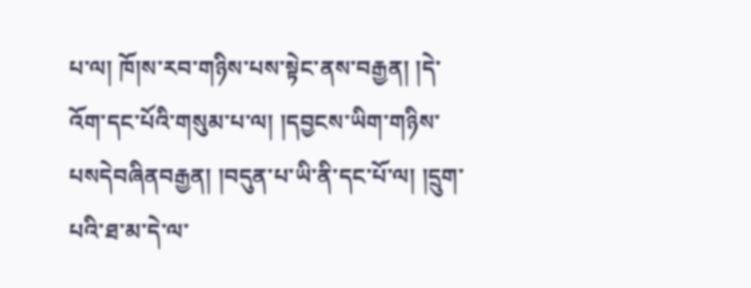པ་ལ། ཁོ།ས་རབ་གཉིས་པས་སྟེང་ནས་བརྒྱན། །དེ་འོག་དང་པོའི་གསུམ་པ་ལ། །དབྱངས་ཡིག་གཉིས་པསདེབཞིནབརྒྱན། །བདུན་པ་ཡི་ནི་དང་པོ་ལ། །དྲུག་པའི་ཐ་མ་དེ་ལ་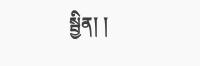སྦྱིན། །